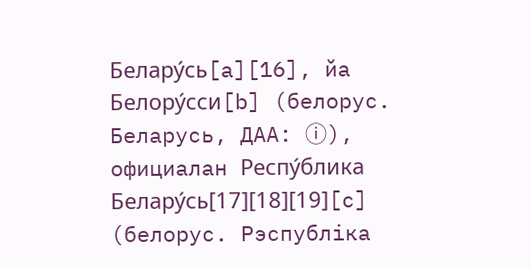Белару́сь[a][16], йа Белору́сси[b] (белорус. Беларусь, ДАА: ⓘ), официалан Респу́блика Белару́сь[17][18][19][c] (белорус. Рэспубліка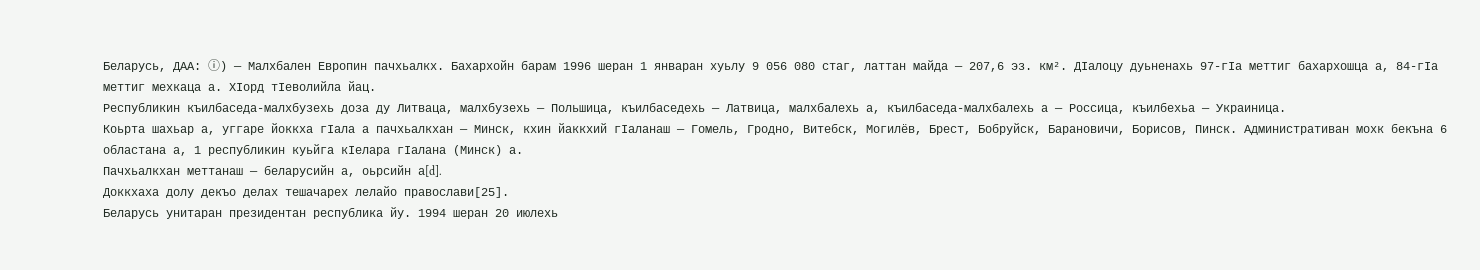Беларусь, ДАА: ⓘ) — Малхбален Европин пачхьалкх. Бахархойн барам 1996 шеран 1 январан хуьлу 9 056 080 стаг, латтан майда — 207,6 эз. км². ДӀалоцу дуьненахь 97-гӀа меттиг бахархошца а, 84-гӀа меттиг мехкаца а. ХӀорд тӀеволийла йац.
Республикин къилбаседа-малхбузехь доза ду Литваца, малхбузехь — Польшица, къилбаседехь — Латвица, малхбалехь а, къилбаседа-малхбалехь а — Россица, къилбехьа — Украиница.
Коьрта шахьар а, уггаре йоккха гӀала а пачхьалкхан — Минск, кхин йаккхий гӀаланаш — Гомель, Гродно, Витебск, Могилёв, Брест, Бобруйск, Барановичи, Борисов, Пинск. Административан мохк бекъна 6 областана а, 1 республикин куьйга кӀелара гӀалана (Минск) а.
Пачхьалкхан меттанаш — беларусийн а, оьрсийн а[d].
Доккхаха долу декъо делах тешачарех лелайо православи[25].
Беларусь унитаран президентан республика йу. 1994 шеран 20 июлехь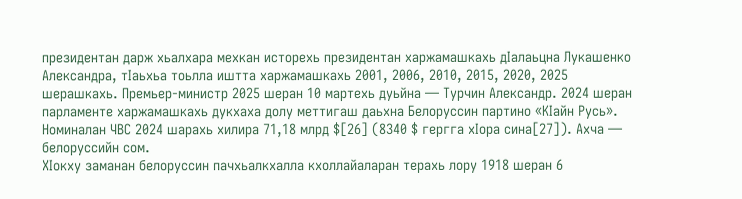президентан дарж хьалхара мехкан исторехь президентан харжамашкахь дӀалаьцна Лукашенко Александра, тӀаьхьа тоьлла иштта харжамашкахь 2001, 2006, 2010, 2015, 2020, 2025 шерашкахь. Премьер-министр 2025 шеран 10 мартехь дуьйна — Турчин Александр. 2024 шеран парламенте харжамашкахь дукхаха долу меттигаш даьхна Белоруссин партино «КӀайн Русь».
Номиналан ЧВС 2024 шарахь хилира 71,18 млрд $[26] (8340 $ гергга хӀора сина[27]). Ахча — белоруссийн сом.
ХӀокху заманан белоруссин пачхьалкхалла кхоллайаларан терахь лору 1918 шеран 6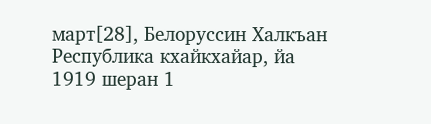март[28], Белоруссин Халкъан Республика кхайкхайар, йа 1919 шеран 1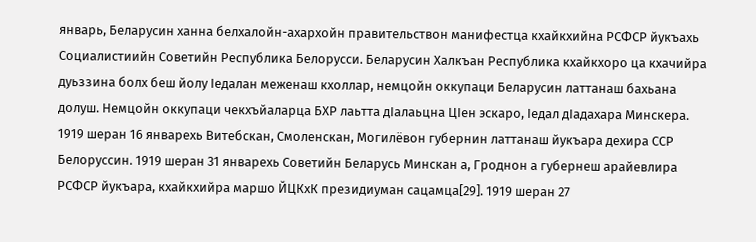январь, Беларусин ханна белхалойн-ахархойн правительствон манифестца кхайкхийна РСФСР йукъахь Социалистиийн Советийн Республика Белорусси. Беларусин Халкъан Республика кхайкхоро ца кхачийра дуьззина болх беш йолу Ӏедалан меженаш кхоллар, немцойн оккупаци Беларусин латтанаш бахьана долуш. Немцойн оккупаци чекхъйаларца БХР лаьтта дӀалаьцна ЦӀен эскаро, Ӏедал дӀадахара Минскера.
1919 шеран 16 январехь Витебскан, Смоленскан, Могилёвон губернин латтанаш йукъара дехира ССР Белоруссин. 1919 шеран 31 январехь Советийн Беларусь Минскан а, Гроднон а губернеш арайевлира РСФСР йукъара, кхайкхийра маршо ЙЦКхК президиуман сацамца[29]. 1919 шеран 27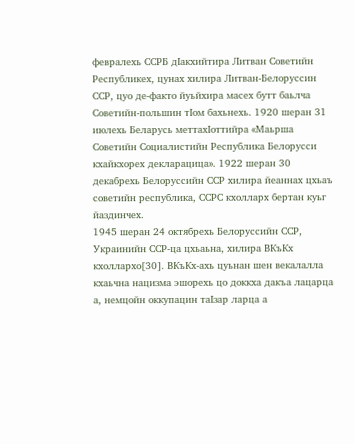февралехь ССРБ дӀакхийтира Литван Советийн Республикех, цунах хилира Литван-Белоруссин ССР, цуо де-факто йуьйхира масех бутт баьлча Советийн-польшин тӀом бахьнехь. 1920 шеран 31 июлехь Беларусь меттахӀоттийра «Маьрша Советийн Социалистийн Республика Белорусси кхайкхорех декларацица». 1922 шеран 30 декабрехь Белоруссийн ССР хилира йеаннах цхьаъ советийн республика, ССРС кхолларх бертан куьг йаздинчех.
1945 шеран 24 октябрехь Белоруссийн ССР, Украинийн ССР-ца цхьаьна, хилира ВКъКх кхоллархо[30]. ВКъКх-ахь цуьнан шен векалалла кхаьчна нацизма эшорехь цо доккха дакъа лацарца а, немцойн оккупацин таӀзар ларца а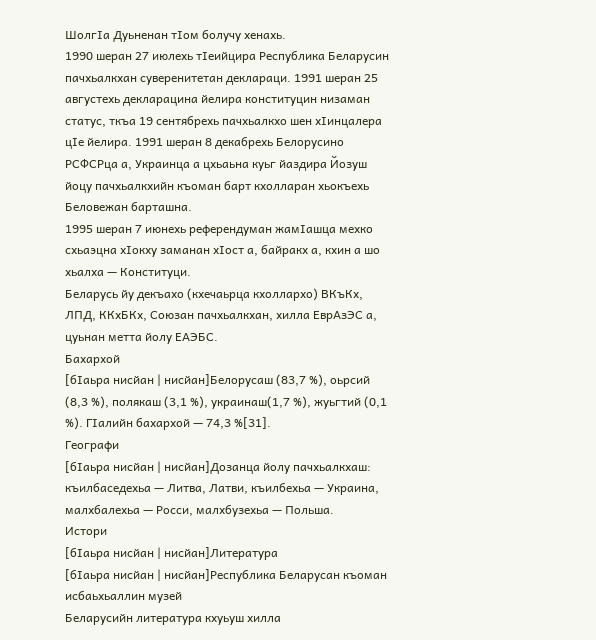ШолгӀа Дуьненан тӀом болучу хенахь.
1990 шеран 27 июлехь тӀеийцира Республика Беларусин пачхьалкхан суверенитетан деклараци. 1991 шеран 25 августехь декларацина йелира конституцин низаман статус, ткъа 19 сентябрехь пачхьалкхо шен хӀинцалера цӀе йелира. 1991 шеран 8 декабрехь Белорусино РСФСРца а, Украинца а цхьаьна куьг йаздира Йозуш йоцу пачхьалкхийн къоман барт кхолларан хьокъехь Беловежан барташна.
1995 шеран 7 июнехь референдуман жамӀашца мехко схьаэцна хӀокху заманан хӀост а, байракх а, кхин а шо хьалха — Конституци.
Беларусь йу декъахо (кхечаьрца кхоллархо) ВКъКх, ЛПД, ККхБКх, Союзан пачхьалкхан, хилла ЕврАзЭС а, цуьнан метта йолу ЕАЭБС.
Бахархой
[бӀаьра нисйан | нисйан]Белорусаш (83,7 %), оьрсий (8,3 %), полякаш (3,1 %), украинаш(1,7 %), жуьгтий (0,1 %). ГӀалийн бахархой — 74,3 %[31].
Географи
[бӀаьра нисйан | нисйан]Дозанца йолу пачхьалкхаш: къилбаседехьа — Литва, Латви, къилбехьа — Украина, малхбалехьа — Росси, малхбузехьа — Польша.
Истори
[бӀаьра нисйан | нисйан]Литература
[бӀаьра нисйан | нисйан]Республика Беларусан къоман исбаьхьаллин музей
Беларусийн литература кхуьуш хилла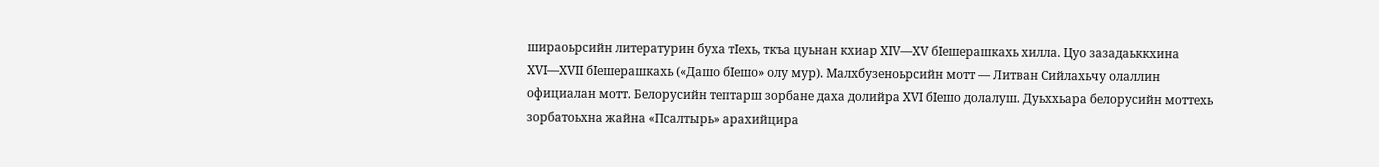шираоьрсийн литературин буха тӀехь, ткъа цуьнан кхиар XIV—XV бӀешерашкахь хилла. Цуо зазадаьккхина XVI—XVII бӀешерашкахь («Дашо бӀешо» олу мур). Малхбузеноьрсийн мотт — Литван Сийлахьчу олаллин официалан мотт. Белорусийн тептарш зорбане даха долийра XVI бӀешо долалуш. Дуьххьара белорусийн моттехь зорбатоьхна жайна «Псалтырь» арахийцира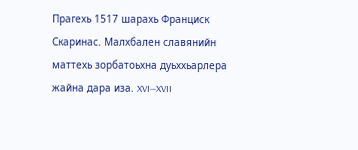Прагехь 1517 шарахь Франциск Скаринас. Малхбален славянийн маттехь зорбатоьхна дуьххьарлера жайна дара иза. XVI—XVII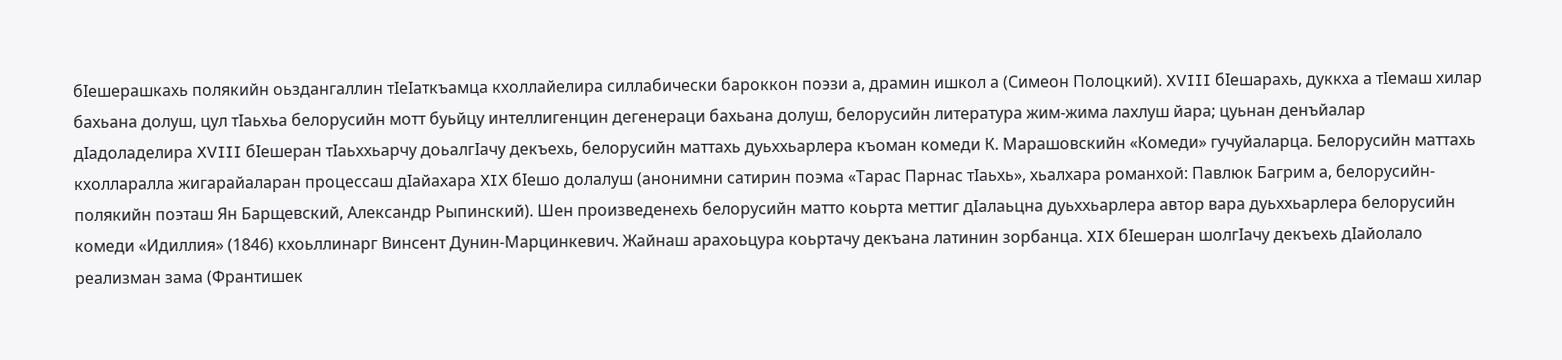бӀешерашкахь полякийн оьздангаллин тӀеӀаткъамца кхоллайелира силлабически бароккон поэзи а, драмин ишкол а (Симеон Полоцкий). XVIII бӀешарахь, дуккха а тӀемаш хилар бахьана долуш, цул тӀаьхьа белорусийн мотт буьйцу интеллигенцин дегенераци бахьана долуш, белорусийн литература жим-жима лахлуш йара; цуьнан денъйалар дӀадоладелира XVIII бӀешеран тӀаьххьарчу доьалгӀачу декъехь, белорусийн маттахь дуьххьарлера къоман комеди К. Марашовскийн «Комеди» гучуйаларца. Белорусийн маттахь кхолларалла жигарайаларан процессаш дӀайахара XIX бӀешо долалуш (анонимни сатирин поэма «Тарас Парнас тӀаьхь», хьалхара романхой: Павлюк Багрим а, белорусийн-полякийн поэташ Ян Барщевский, Александр Рыпинский). Шен произведенехь белорусийн матто коьрта меттиг дӀалаьцна дуьххьарлера автор вара дуьххьарлера белорусийн комеди «Идиллия» (1846) кхоьллинарг Винсент Дунин-Марцинкевич. Жайнаш арахоьцура коьртачу декъана латинин зорбанца. XIX бӀешеран шолгӀачу декъехь дӀайолало реализман зама (Франтишек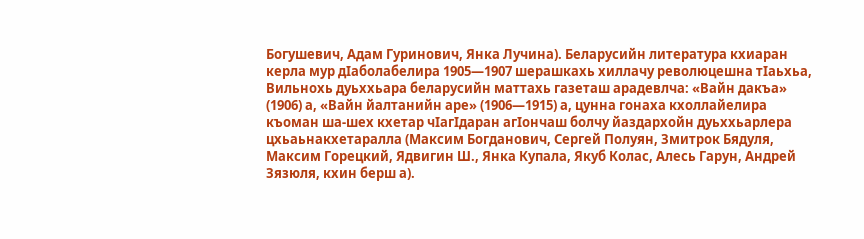Богушевич, Адам Гуринович, Янка Лучина). Беларусийн литература кхиаран керла мур дӀаболабелира 1905—1907 шерашкахь хиллачу революцешна тӀаьхьа, Вильнохь дуьххьара беларусийн маттахь газеташ арадевлча: «Вайн дакъа» (1906) а, «Вайн йалтанийн аре» (1906—1915) а, цунна гонаха кхоллайелира къоман ша-шех кхетар чӀагӀдаран агӀончаш болчу йаздархойн дуьххьарлера цхьаьнакхетаралла (Максим Богданович, Сергей Полуян, Змитрок Бядуля, Максим Горецкий, Ядвигин Ш., Янка Купала, Якуб Колас, Алесь Гарун, Андрей Зязюля, кхин берш а).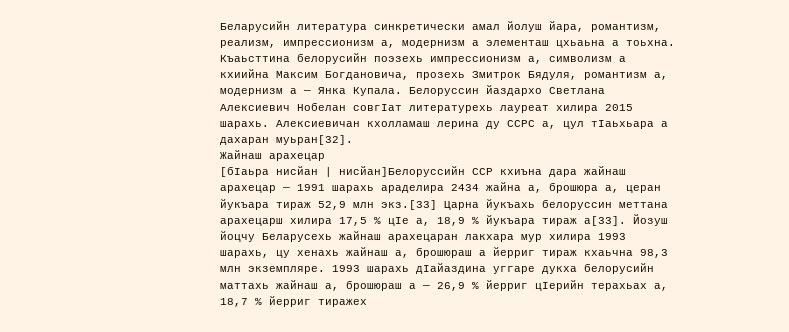Беларусийн литература синкретически амал йолуш йара, романтизм, реализм, импрессионизм а, модернизм а элементаш цхьаьна а тоьхна. Къаьсттина белорусийн поэзехь импрессионизм а, символизм а кхиийна Максим Богдановича, прозехь Змитрок Бядуля, романтизм а, модернизм а — Янка Купала. Белоруссин йаздархо Светлана Алексиевич Нобелан совгӀат литературехь лауреат хилира 2015 шарахь. Алексиевичан кхолламаш лерина ду ССРС а, цул тӀаьхьара а дахаран муьран[32].
Жайнаш арахецар
[бӀаьра нисйан | нисйан]Белоруссийн ССР кхиъна дара жайнаш арахецар — 1991 шарахь араделира 2434 жайна а, брошюра а, церан йукъара тираж 52,9 млн экз.[33] Царна йукъахь белоруссин меттана арахецарш хилира 17,5 % цӀе а, 18,9 % йукъара тираж а[33]. Йозуш йоцчу Беларусехь жайнаш арахецаран лакхара мур хилира 1993 шарахь, цу хенахь жайнаш а, брошюраш а йерриг тираж кхаьчна 98,3 млн экземпляре. 1993 шарахь дӀайаздина уггаре дукха белорусийн маттахь жайнаш а, брошюраш а — 26,9 % йерриг цӀерийн терахьах а, 18,7 % йерриг тиражех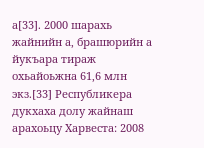а[33]. 2000 шарахь жайнийн а, брашюрийн а йукъара тираж охьайоьжна 61,6 млн экз.[33] Республикера дукхаха долу жайнаш арахоьцу Харвеста: 2008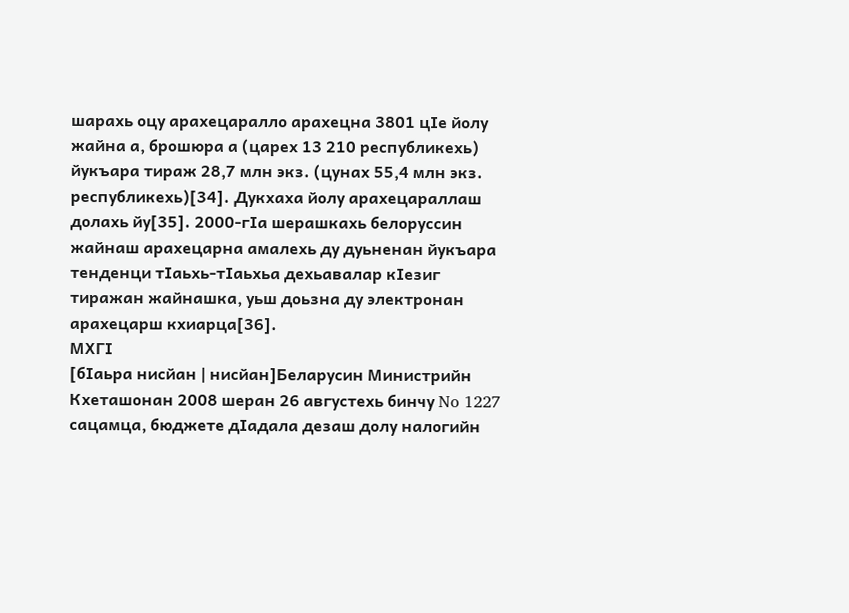шарахь оцу арахецаралло арахецна 3801 цӀе йолу жайна а, брошюра а (царех 13 210 республикехь) йукъара тираж 28,7 млн экз. (цунах 55,4 млн экз. республикехь)[34]. Дукхаха йолу арахецараллаш долахь йу[35]. 2000-гӀа шерашкахь белоруссин жайнаш арахецарна амалехь ду дуьненан йукъара тенденци тӀаьхь-тӀаьхьа дехьавалар кӀезиг тиражан жайнашка, уьш доьзна ду электронан арахецарш кхиарца[36].
МХГӀ
[бӀаьра нисйан | нисйан]Беларусин Министрийн Кхеташонан 2008 шеран 26 августехь бинчу No 1227 сацамца, бюджете дӀадала дезаш долу налогийн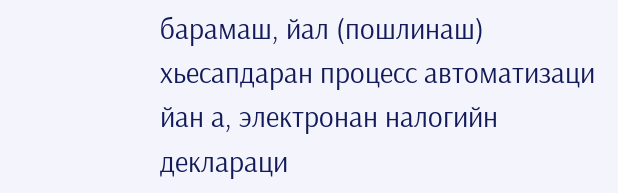барамаш, йал (пошлинаш) хьесапдаран процесс автоматизаци йан а, электронан налогийн деклараци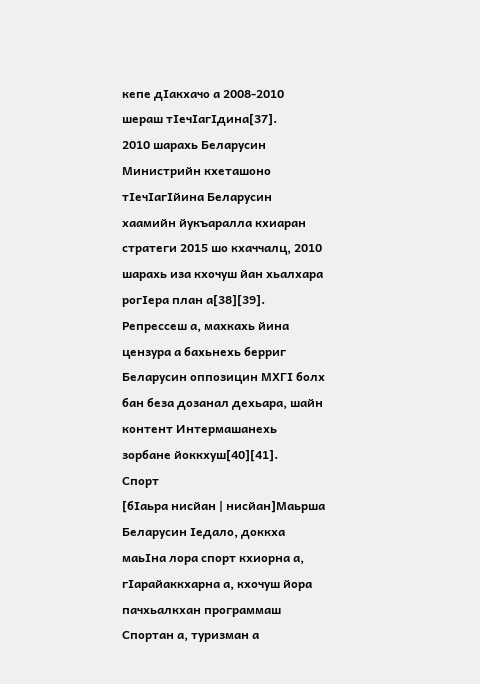кепе дӀакхачо а 2008-2010 шераш тӀечӀагӀдина[37].
2010 шарахь Беларусин Министрийн кхеташоно тӀечӀагӀйина Беларусин хаамийн йукъаралла кхиаран стратеги 2015 шо кхаччалц, 2010 шарахь иза кхочуш йан хьалхара рогӀера план а[38][39].
Репрессеш а, махкахь йина цензура а бахьнехь берриг Беларусин оппозицин МХГӀ болх бан беза дозанал дехьара, шайн контент Интермашанехь зорбане йоккхуш[40][41].
Спорт
[бӀаьра нисйан | нисйан]Маьрша Беларусин Ӏедало, доккха маьӀна лора спорт кхиорна а, гӀарайаккхарна а, кхочуш йора пачхьалкхан программаш Спортан а, туризман а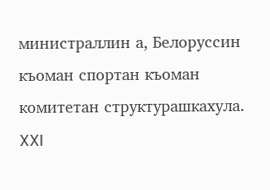министраллин а, Белоруссин къоман спортан къоман комитетан структурашкахула.
XXI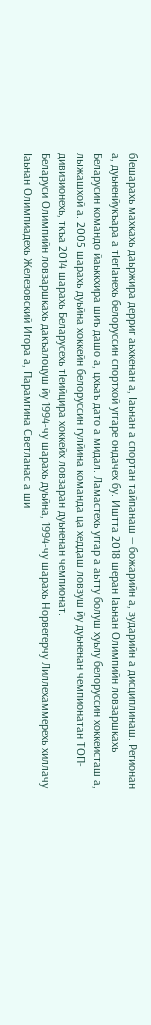бӀешарахь махкахь даьржира дерриг аьхкенан а, Ӏаьнан а спортан тайпанаш — божарийн а, зударийн а дисциплинаш. Регионан а, дуьненйукъара а тӀегӀанехь белоруссин спортхой уггаре ондачех бу. Иштта 2018 шеран Ӏаьнан Олимпийн ловзаршкахь Беларусин командо йаьккхира шиъ дашо а, цхьаъ дато а мидал. Ламастехь уггар а аьтту болуш хуьлу белоруссин хоккеисташ а, лыжашхой а. 2005 шарахь дуьйна хоккейн белоруссин гулйина команда ца хеддаш ловзуш йу дуьненан чемпионатан ТОП-дивизионехь, ткъа 2014 шарахь Беларусехь тӀеийцира хоккейх ловзаран дуьненан чемпионат.
Беларуси Олимпийн ловзаршкахь дакъалоцуш йу 1994-чу шарахь дуьйна, 1994-чу шарахь Норвегерчу Лиллехаммерехь хиллачу Ӏаьнан Олимпиадехь Железовский Игора а, Парамгина Светланас а ши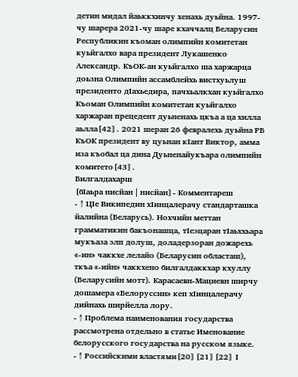детин мидал йаьккхинчу хенахь дуьйна. 1997-чу шарера 2021-чу шаре кхаччалц Беларусин Республикин къоман олимпийн комитетан куьйгалхо вара президент Лукашенко Александр. КъОК-ан куьйгалхо ша харжарца доьзна Олимпийн ассамблейхь вистхуьлуш президенто дӀахьедира, пачхьалкхан куьйгалхо Къоман Олимпийн комитетан куьйгалхо харжаран прецедент дуьненахь цкъа а ца хилла аьлла[42]. 2021 шеран 26 февралехь дуьйна РБ КъОК президент ву цуьнан кӀант Виктор, амма иза къобал ца дина Дуьненайукъара олимпийн комитето[43].
Билгалдахарш
[бӀаьра нисйан | нисйан]- Комментареш
- ↑ ЦӀе Википедин хӀинцалерачу стандарташка йалийна (Беларусь). Нохчийн меттан грамматикин бакъонашца, тӀеэцаран тӀаьххьара мукъаза элп долуш, доладерзоран дожарехь «-ин» чаккхе лелайо (Беларусин областаш), ткъа «-ийн» чаккхено билгалдаккхар кхуллу (Беларусийн мотт). Карасаевн-Мациевн ширчу дошамера «Белоруссин» кеп хӀинцалерачу дийнахь ширйелла лору.
- ↑ Проблема наименования государства рассмотрена отдельно в статье Именование белорусского государства на русском языке.
- ↑ Российскими властями[20][21][22] Ӏ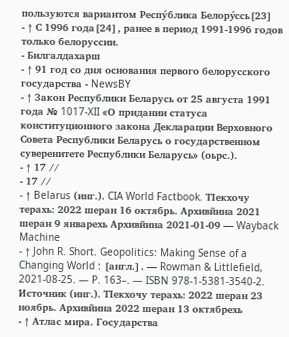пользуются вариантом Респу́блика Белору́ссь[23]
- ↑ С 1996 года[24], ранее в период 1991-1996 годов только белоруссии.
- Билгалдахарш
- ↑ 91 год со дня основания первого белорусского государства - NewsBY
- ↑ Закон Республики Беларусь от 25 августа 1991 года № 1017-XII «О придании статуса конституционного закона Декларации Верховного Совета Республики Беларусь о государственном суверенитете Республики Беларусь» (оьрс.).
- ↑ 17 //
- 17 //
- ↑ Belarus (инг.). CIA World Factbook. ТӀекхочу терахь: 2022 шеран 16 октябрь. Архивйина 2021 шеран 9 январехь Архивйина 2021-01-09 — Wayback Machine
- ↑ John R. Short. Geopolitics: Making Sense of a Changing World : [англ.]. — Rowman & Littlefield, 2021-08-25. — P. 163–. — ISBN 978-1-5381-3540-2. Источник (инг.). ТӀекхочу терахь: 2022 шеран 23 ноябрь. Архивйина 2022 шеран 13 октябрехь
- ↑ Атлас мира. Государства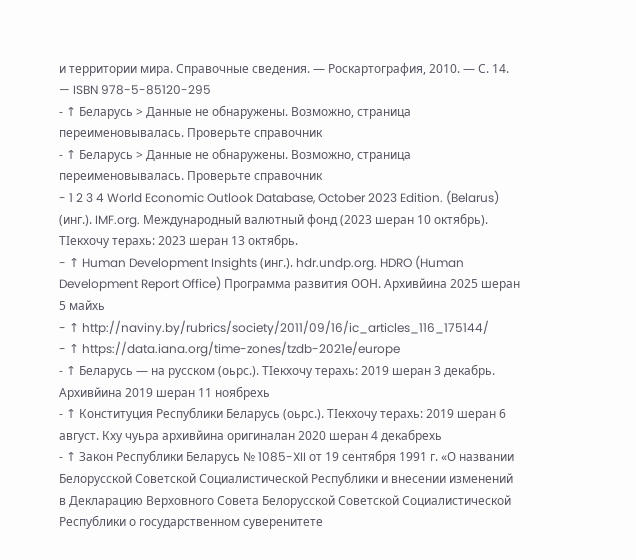и территории мира. Справочные сведения. — Роскартография, 2010. — С. 14. — ISBN 978-5-85120-295
- ↑ Беларусь > Данные не обнаружены. Возможно, страница переименовывалась. Проверьте справочник
- ↑ Беларусь > Данные не обнаружены. Возможно, страница переименовывалась. Проверьте справочник
- 1 2 3 4 World Economic Outlook Database, October 2023 Edition. (Belarus) (инг.). IMF.org. Международный валютный фонд (2023 шеран 10 октябрь). ТӀекхочу терахь: 2023 шеран 13 октябрь.
- ↑ Human Development Insights (инг.). hdr.undp.org. HDRO (Human Development Report Office) Программа развития ООН. Архивйина 2025 шеран 5 майхь
- ↑ http://naviny.by/rubrics/society/2011/09/16/ic_articles_116_175144/
- ↑ https://data.iana.org/time-zones/tzdb-2021e/europe
- ↑ Беларусь — на русском (оьрс.). ТӀекхочу терахь: 2019 шеран 3 декабрь. Архивйина 2019 шеран 11 ноябрехь
- ↑ Конституция Республики Беларусь (оьрс.). ТӀекхочу терахь: 2019 шеран 6 август. Кху чуьра архивйина оригиналан 2020 шеран 4 декабрехь
- ↑ Закон Республики Беларусь № 1085-XII от 19 сентября 1991 г. «О названии Белорусской Советской Социалистической Республики и внесении изменений в Декларацию Верховного Совета Белорусской Советской Социалистической Республики о государственном суверенитете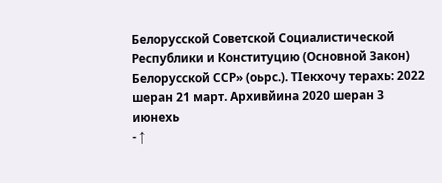Белорусской Советской Социалистической Республики и Конституцию (Основной Закон) Белорусской ССР» (оьрс.). ТӀекхочу терахь: 2022 шеран 21 март. Архивйина 2020 шеран 3 июнехь
- ↑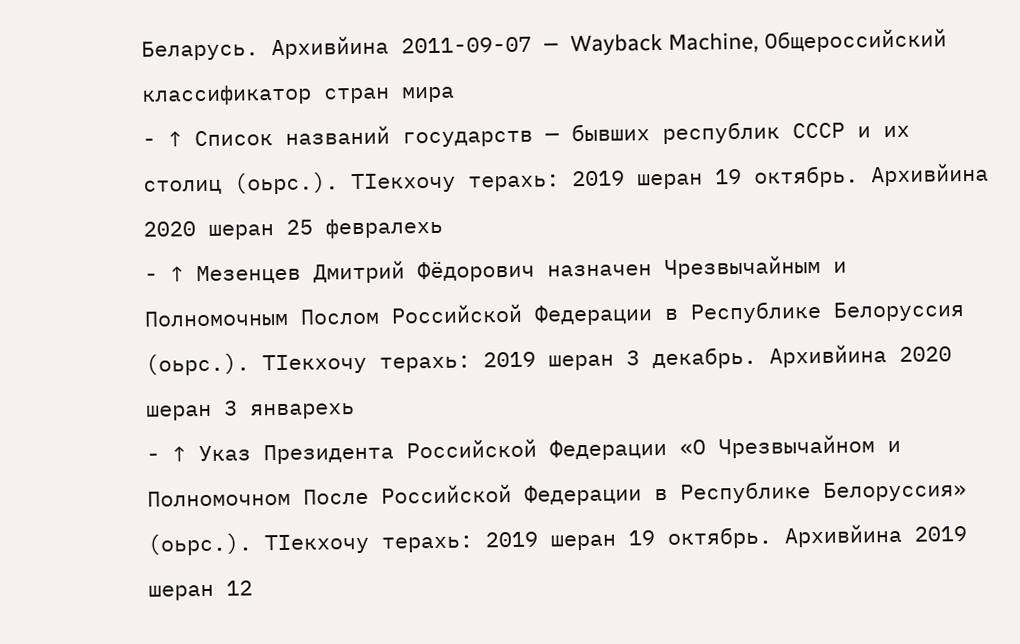Беларусь. Архивйина 2011-09-07 — Wayback Machine, Общероссийский классификатор стран мира
- ↑ Список названий государств — бывших республик СССР и их столиц (оьрс.). ТӀекхочу терахь: 2019 шеран 19 октябрь. Архивйина 2020 шеран 25 февралехь
- ↑ Мезенцев Дмитрий Фёдорович назначен Чрезвычайным и Полномочным Послом Российской Федерации в Республике Белоруссия (оьрс.). ТӀекхочу терахь: 2019 шеран 3 декабрь. Архивйина 2020 шеран 3 январехь
- ↑ Указ Президента Российской Федерации «О Чрезвычайном и Полномочном После Российской Федерации в Республике Белоруссия» (оьрс.). ТӀекхочу терахь: 2019 шеран 19 октябрь. Архивйина 2019 шеран 12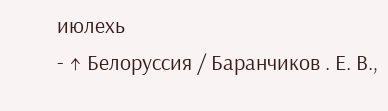июлехь
- ↑ Белоруссия / Баранчиков . Е. В.,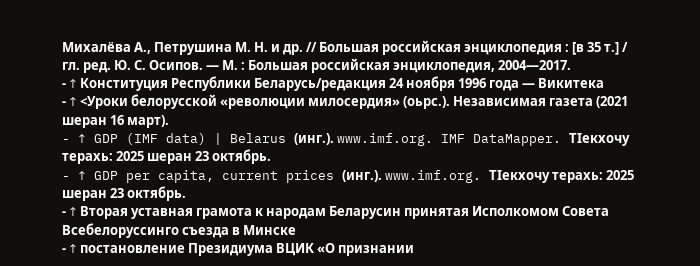Михалёва А., Петрушина М. Н. и др. // Большая российская энциклопедия : [в 35 т.] / гл. ред. Ю. С. Осипов. — М. : Большая российская энциклопедия, 2004—2017.
- ↑ Конституция Республики Беларусь/редакция 24 ноября 1996 года — Викитека
- ↑ <Уроки белорусской «революции милосердия» (оьрс.). Независимая газета (2021 шеран 16 март).
- ↑ GDP (IMF data) | Belarus (инг.). www.imf.org. IMF DataMapper. ТӀекхочу терахь: 2025 шеран 23 октябрь.
- ↑ GDP per capita, current prices (инг.). www.imf.org. ТӀекхочу терахь: 2025 шеран 23 октябрь.
- ↑ Вторая уставная грамота к народам Беларусин принятая Исполкомом Совета Всебелоруссинго съезда в Минске
- ↑ постановление Президиума ВЦИК «О признании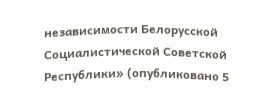независимости Белорусской Социалистической Советской Республики» (опубликовано 5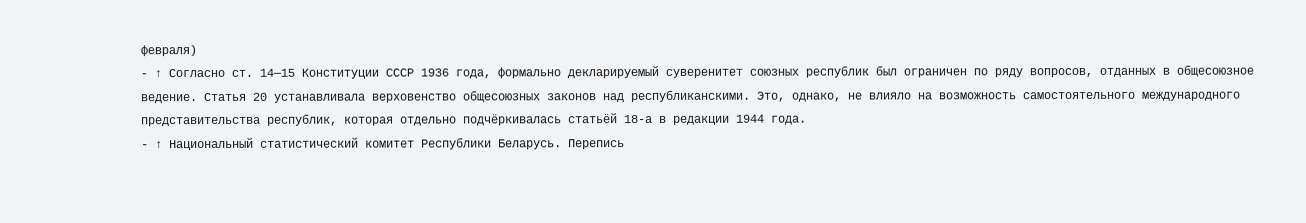февраля)
- ↑ Согласно ст. 14—15 Конституции СССР 1936 года, формально декларируемый суверенитет союзных республик был ограничен по ряду вопросов, отданных в общесоюзное ведение. Статья 20 устанавливала верховенство общесоюзных законов над республиканскими. Это, однако, не влияло на возможность самостоятельного международного представительства республик, которая отдельно подчёркивалась статьёй 18-а в редакции 1944 года.
- ↑ Национальный статистический комитет Республики Беларусь. Перепись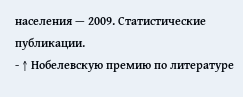населения — 2009. Статистические публикации.
- ↑ Нобелевскую премию по литературе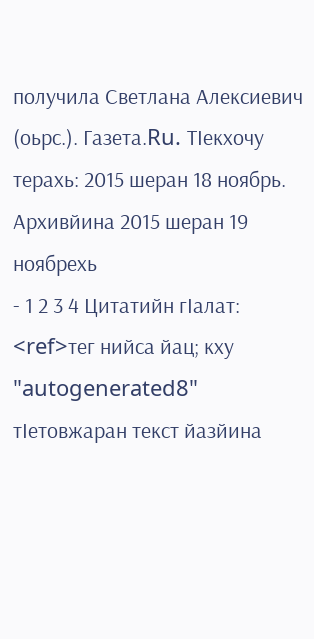получила Светлана Алексиевич (оьрс.). Газета.Ru. ТӀекхочу терахь: 2015 шеран 18 ноябрь. Архивйина 2015 шеран 19 ноябрехь
- 1 2 3 4 Цитатийн гӀалат:
<ref>тег нийса йац; кху "autogenerated8" тӀетовжаран текст йазйина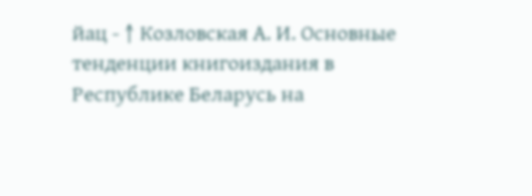йац - ↑ Козловская А. И. Основные тенденции книгоиздания в Республике Беларусь на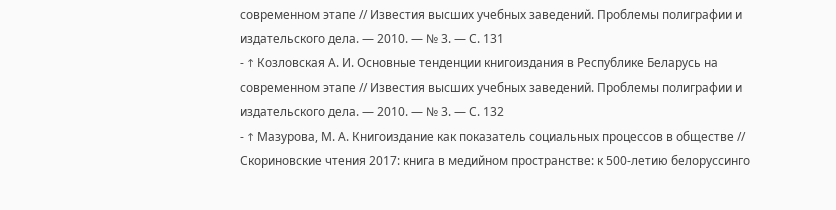современном этапе // Известия высших учебных заведений. Проблемы полиграфии и издательского дела. — 2010. — № 3. — С. 131
- ↑ Козловская А. И. Основные тенденции книгоиздания в Республике Беларусь на современном этапе // Известия высших учебных заведений. Проблемы полиграфии и издательского дела. — 2010. — № 3. — С. 132
- ↑ Мазурова, М. А. Книгоиздание как показатель социальных процессов в обществе // Скориновские чтения 2017: книга в медийном пространстве: к 500-летию белоруссинго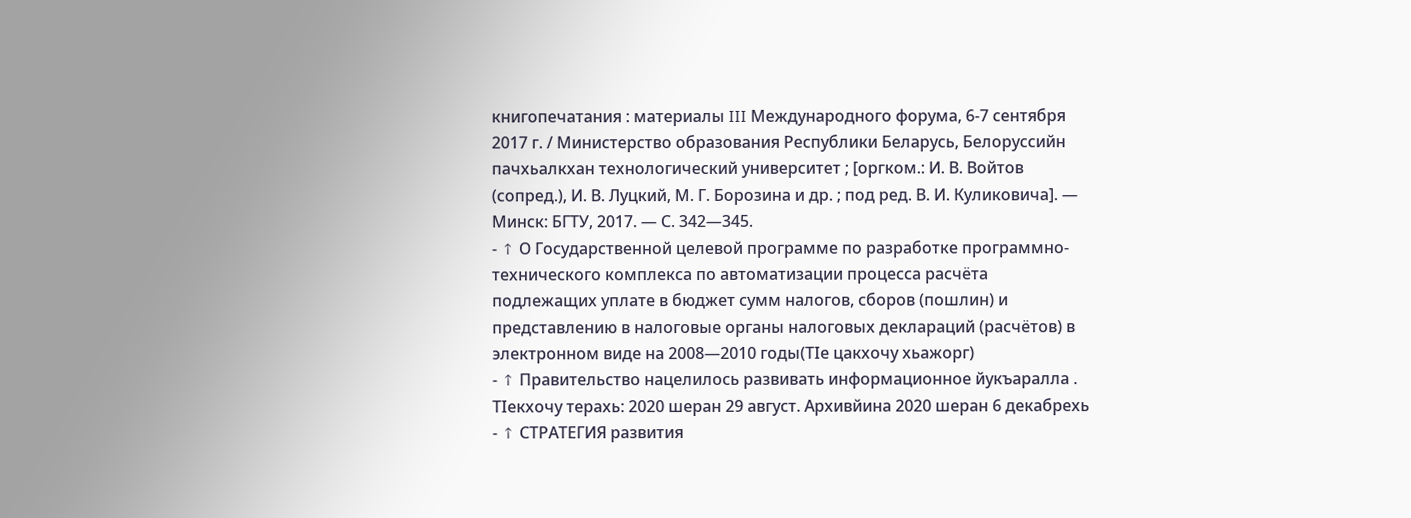книгопечатания : материалы III Международного форума, 6-7 сентября 2017 г. / Министерство образования Республики Беларусь, Белоруссийн пачхьалкхан технологический университет ; [оргком.: И. В. Войтов (сопред.), И. В. Луцкий, М. Г. Борозина и др. ; под ред. В. И. Куликовича]. — Минск: БГТУ, 2017. — С. 342—345.
- ↑ О Государственной целевой программе по разработке программно-технического комплекса по автоматизации процесса расчёта подлежащих уплате в бюджет сумм налогов, сборов (пошлин) и представлению в налоговые органы налоговых деклараций (расчётов) в электронном виде на 2008—2010 годы(ТӀе цакхочу хьажорг)
- ↑ Правительство нацелилось развивать информационное йукъаралла . ТӀекхочу терахь: 2020 шеран 29 август. Архивйина 2020 шеран 6 декабрехь
- ↑ СТРАТЕГИЯ развития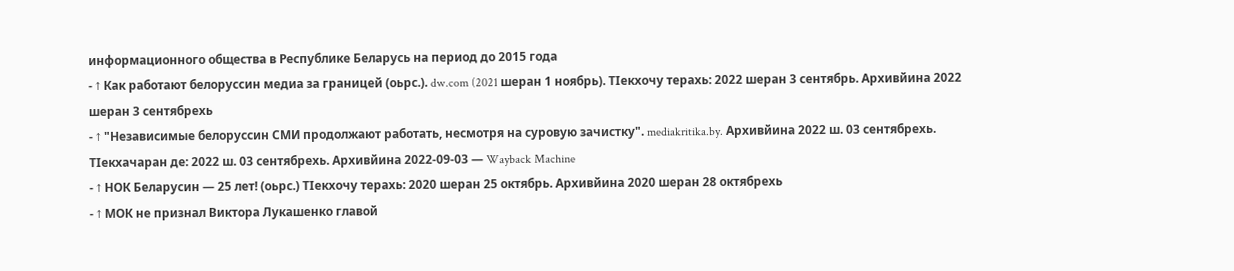информационного общества в Республике Беларусь на период до 2015 года
- ↑ Как работают белоруссин медиа за границей (оьрс.). dw.com (2021 шеран 1 ноябрь). ТӀекхочу терахь: 2022 шеран 3 сентябрь. Архивйина 2022 шеран 3 сентябрехь
- ↑ "Независимые белоруссин СМИ продолжают работать, несмотря на суровую зачистку". mediakritika.by. Архивйина 2022 ш. 03 сентябрехь. ТӀекхачаран де: 2022 ш. 03 сентябрехь. Архивйина 2022-09-03 — Wayback Machine
- ↑ НОК Беларусин — 25 лет! (оьрс.) ТӀекхочу терахь: 2020 шеран 25 октябрь. Архивйина 2020 шеран 28 октябрехь
- ↑ МОК не признал Виктора Лукашенко главой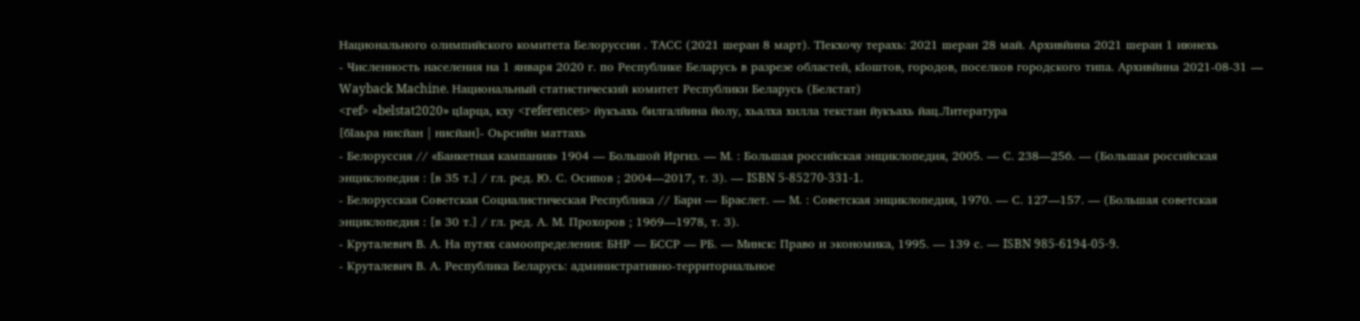Национального олимпийского комитета Белоруссии . ТАСС (2021 шеран 8 март). ТӀекхочу терахь: 2021 шеран 28 май. Архивйина 2021 шеран 1 июнехь
- Численность населения на 1 января 2020 г. по Республике Беларусь в разрезе областей, кӀоштов, городов, поселков городского типа. Архивйина 2021-08-31 — Wayback Machine. Национальный статистический комитет Республики Беларусь (Белстат)
<ref> «belstat2020» цӀарца, кху <references> йукъахь билгалйина йолу, хьалха хилла текстан йукъахь йац.Литература
[бӀаьра нисйан | нисйан]- Оьрсийн маттахь
- Белоруссия // «Банкетная кампания» 1904 — Большой Иргиз. — М. : Большая российская энциклопедия, 2005. — С. 238—256. — (Большая российская энциклопедия : [в 35 т.] / гл. ред. Ю. С. Осипов ; 2004—2017, т. 3). — ISBN 5-85270-331-1.
- Белорусская Советская Социалистическая Республика // Бари — Браслет. — М. : Советская энциклопедия, 1970. — С. 127—157. — (Большая советская энциклопедия : [в 30 т.] / гл. ред. А. М. Прохоров ; 1969—1978, т. 3).
- Круталевич В. А. На путях самоопределения: БНР — БССР — РБ. — Минск: Право и экономика, 1995. — 139 с. — ISBN 985-6194-05-9.
- Круталевич В. А. Республика Беларусь: административно-территориальное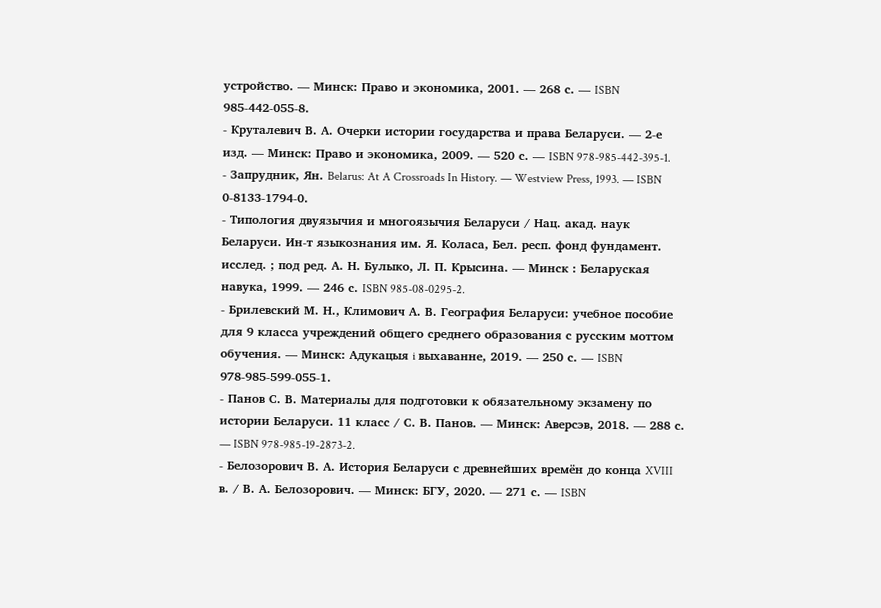устройство. — Минск: Право и экономика, 2001. — 268 с. — ISBN 985-442-055-8.
- Круталевич В. А. Очерки истории государства и права Беларуси. — 2-е изд. — Минск: Право и экономика, 2009. — 520 с. — ISBN 978-985-442-395-1.
- Запрудник, Ян. Belarus: At A Crossroads In History. — Westview Press, 1993. — ISBN 0-8133-1794-0.
- Типология двуязычия и многоязычия Беларуси / Нац. акад. наук Беларуси. Ин-т языкознания им. Я. Коласа, Бел. респ. фонд фундамент. исслед. ; под ред. А. Н. Булыко, Л. П. Крысина. — Минск : Беларуская навука, 1999. — 246 с. ISBN 985-08-0295-2.
- Брилевский М. Н., Климович А. В. География Беларуси: учебное пособие для 9 класса учреждений общего среднего образования с русским моттом обучения. — Минск: Адукацыя i выхаванне, 2019. — 250 с. — ISBN 978-985-599-055-1.
- Панов С. В. Материалы для подготовки к обязательному экзамену по истории Беларуси. 11 класс / С. В. Панов. — Минск: Аверсэв, 2018. — 288 с. — ISBN 978-985-19-2873-2.
- Белозорович В. А. История Беларуси с древнейших времён до конца XVIII в. / В. А. Белозорович. — Минск: БГУ, 2020. — 271 с. — ISBN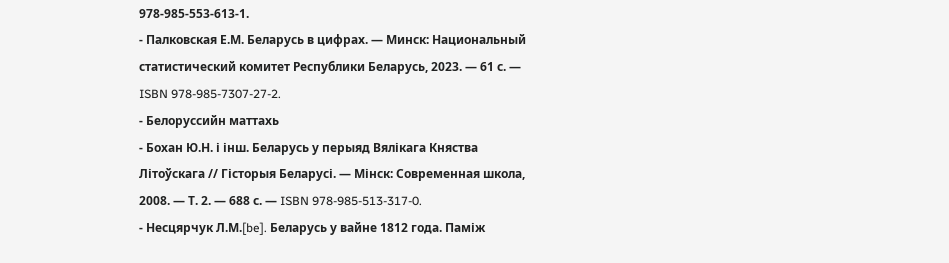978-985-553-613-1.
- Палковская Е.М. Беларусь в цифрах. — Минск: Национальный статистический комитет Республики Беларусь, 2023. — 61 с. — ISBN 978-985-7307-27-2.
- Белоруссийн маттахь
- Бохан Ю.Н. і інш. Беларусь у перыяд Вялікага Княства Літоўскага // Гісторыя Беларусі. — Мінск: Современная школа, 2008. — Т. 2. — 688 с. — ISBN 978-985-513-317-0.
- Несцярчук Л.М.[be]. Беларусь у вайне 1812 года. Паміж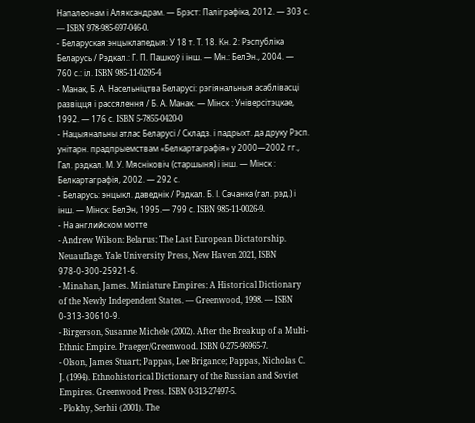Напалеонам і Аляксандрам. — Брэст: Паліграфіка, 2012. — 303 с. — ISBN 978-985-697-046-0.
- Беларуская энцыклапедыя: У 18 т. Т. 18. Кн. 2: Рэспубліка Беларусь / Рэдкал.: Г. П. Пашкоў і інш. — Мн.: БелЭн., 2004. — 760 с.: іл. ISBN 985-11-0295-4
- Манак, Б. А. Насельніцтва Беларусі: рэгіянальныя асаблівасці развіцця і рассялення / Б. А. Манак. — Мінск : Універсітэцкае, 1992. — 176 с. ISBN 5-7855-0420-0
- Нацыянальны атлас Беларусі / Складз. і падрыхт. да друку Рэсп. унітарн. прадпрыемствам «Белкартаграфія» у 2000—2002 гг., Гал. рэдкал. М. У. Мясніковіч (старшыня) і інш. — Мінск : Белкартаграфія, 2002. — 292 с.
- Беларусь: энцыкл. даведнік / Рэдкал. Б. І. Сачанка (гал. рэд.) і інш. — Мінск: БелЭн, 1995.— 799 с. ISBN 985-11-0026-9.
- На английском мотте
- Andrew Wilson: Belarus: The Last European Dictatorship. Neuauflage. Yale University Press, New Haven 2021, ISBN 978-0-300-25921-6.
- Minahan, James. Miniature Empires: A Historical Dictionary of the Newly Independent States. — Greenwood, 1998. — ISBN 0-313-30610-9.
- Birgerson, Susanne Michele (2002). After the Breakup of a Multi-Ethnic Empire. Praeger/Greenwood. ISBN 0-275-96965-7.
- Olson, James Stuart; Pappas, Lee Brigance; Pappas, Nicholas C. J. (1994). Ethnohistorical Dictionary of the Russian and Soviet Empires. Greenwood Press. ISBN 0-313-27497-5.
- Plokhy, Serhii (2001). The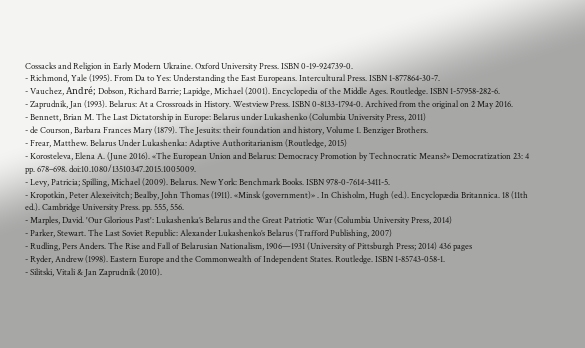Cossacks and Religion in Early Modern Ukraine. Oxford University Press. ISBN 0-19-924739-0.
- Richmond, Yale (1995). From Da to Yes: Understanding the East Europeans. Intercultural Press. ISBN 1-877864-30-7.
- Vauchez, André; Dobson, Richard Barrie; Lapidge, Michael (2001). Encyclopedia of the Middle Ages. Routledge. ISBN 1-57958-282-6.
- Zaprudnik, Jan (1993). Belarus: At a Crossroads in History. Westview Press. ISBN 0-8133-1794-0. Archived from the original on 2 May 2016.
- Bennett, Brian M. The Last Dictatorship in Europe: Belarus under Lukashenko (Columbia University Press, 2011)
- de Courson, Barbara Frances Mary (1879). The Jesuits: their foundation and history, Volume 1. Benziger Brothers.
- Frear, Matthew. Belarus Under Lukashenka: Adaptive Authoritarianism (Routledge, 2015)
- Korosteleva, Elena A. (June 2016). «The European Union and Belarus: Democracy Promotion by Technocratic Means?» Democratization 23: 4 pp. 678–698. doi:10.1080/13510347.2015.1005009.
- Levy, Patricia; Spilling, Michael (2009). Belarus. New York: Benchmark Books. ISBN 978-0-7614-3411-5.
- Kropotkin, Peter Alexeivitch; Bealby, John Thomas (1911). «Minsk (government)» . In Chisholm, Hugh (ed.). Encyclopædia Britannica. 18 (11th ed.). Cambridge University Press. pp. 555, 556.
- Marples, David. 'Our Glorious Past': Lukashenka’s Belarus and the Great Patriotic War (Columbia University Press, 2014)
- Parker, Stewart. The Last Soviet Republic: Alexander Lukashenko’s Belarus (Trafford Publishing, 2007)
- Rudling, Pers Anders. The Rise and Fall of Belarusian Nationalism, 1906—1931 (University of Pittsburgh Press; 2014) 436 pages
- Ryder, Andrew (1998). Eastern Europe and the Commonwealth of Independent States. Routledge. ISBN 1-85743-058-1.
- Silitski, Vitali & Jan Zaprudnik (2010).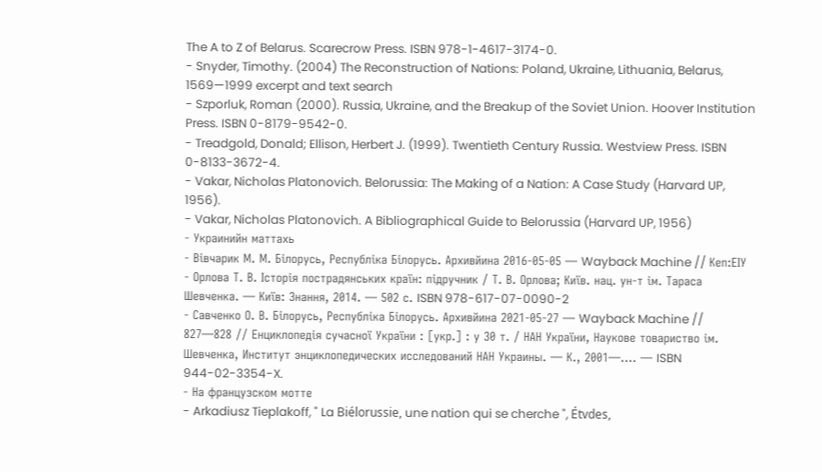The A to Z of Belarus. Scarecrow Press. ISBN 978-1-4617-3174-0.
- Snyder, Timothy. (2004) The Reconstruction of Nations: Poland, Ukraine, Lithuania, Belarus, 1569—1999 excerpt and text search
- Szporluk, Roman (2000). Russia, Ukraine, and the Breakup of the Soviet Union. Hoover Institution Press. ISBN 0-8179-9542-0.
- Treadgold, Donald; Ellison, Herbert J. (1999). Twentieth Century Russia. Westview Press. ISBN 0-8133-3672-4.
- Vakar, Nicholas Platonovich. Belorussia: The Making of a Nation: A Case Study (Harvard UP, 1956).
- Vakar, Nicholas Platonovich. A Bibliographical Guide to Belorussia (Harvard UP, 1956)
- Украинийн маттахь
- Вівчарик М. М. Білорусь, Республіка Білорусь. Архивйина 2016-05-05 — Wayback Machine // Кеп:ЕІУ
- Орлова Т. В. Історія пострадянських країн: підручник / Т. В. Орлова; Київ. нац. ун-т ім. Тараса Шевченка. — Київ: Знання, 2014. — 502 с. ISBN 978-617-07-0090-2
- Савченко О. В. Білорусь, Республіка Білорусь. Архивйина 2021-05-27 — Wayback Machine // 827—828 // Енциклопедія сучасної України : [укр.] : у 30 т. / НАН України, Наукове товариство ім. Шевченка, Институт энциклопедических исследований НАН Украины. — К., 2001—…. — ISBN 944-02-3354-X.
- На французском мотте
- Arkadiusz Tieplakoff, " La Biélorussie, une nation qui se cherche ", Étvdes,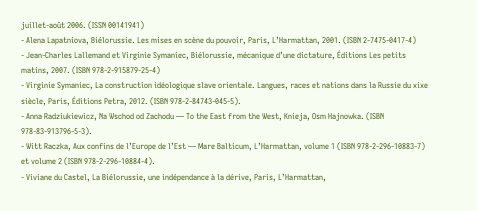juillet-août 2006. (ISSN 00141941)
- Alena Lapatniova, Biélorussie. Les mises en scène du pouvoir, Paris, L’Harmattan, 2001. (ISBN 2-7475-0417-4)
- Jean-Charles Lallemand et Virginie Symaniec, Biélorussie, mécanique d’une dictature, Éditions Les petits matins, 2007. (ISBN 978-2-915879-25-4)
- Virginie Symaniec, La construction idéologique slave orientale. Langues, races et nations dans la Russie du xixe siècle, Paris, Éditions Petra, 2012. (ISBN 978-2-84743-045-5).
- Anna Radziukiewicz, Na Wschod od Zachodu — To the East from the West, Knieja, Osm Hajnowka. (ISBN 978-83-913796-5-3).
- Witt Raczka, Aux confins de l’Europe de l’Est — Mare Balticum, L’Harmattan, volume 1 (ISBN 978-2-296-10883-7) et volume 2 (ISBN 978-2-296-10884-4).
- Viviane du Castel, La Biélorussie, une indépendance à la dérive, Paris, L’Harmattan,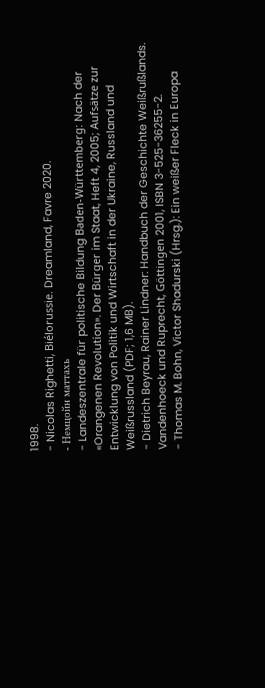1998.
- Nicolas Righetti, Biélorussie. Dreamland, Favre 2020.
- Немцойн маттахь
- Landeszentrale für politische Bildung Baden-Württemberg: Nach der «Orangenen Revolution». Der Bürger im Staat, Heft 4, 2005; Aufsätze zur Entwicklung von Politik und Wirtschaft in der Ukraine, Russland und Weißrussland (PDF; 1,6 MB).
- Dietrich Beyrau, Rainer Lindner: Handbuch der Geschichte Weißrußlands. Vandenhoeck und Ruprecht, Göttingen 2001, ISBN 3-525-36255-2.
- Thomas M. Bohn, Victor Shadurski (Hrsg.): Ein weißer Fleck in Europa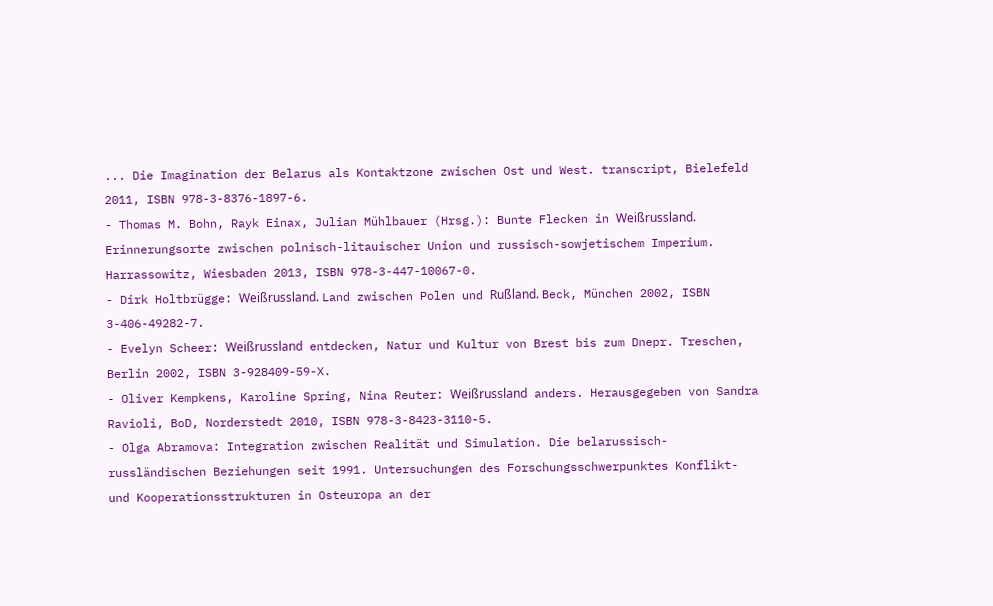... Die Imagination der Belarus als Kontaktzone zwischen Ost und West. transcript, Bielefeld 2011, ISBN 978-3-8376-1897-6.
- Thomas M. Bohn, Rayk Einax, Julian Mühlbauer (Hrsg.): Bunte Flecken in Weißrussland. Erinnerungsorte zwischen polnisch-litauischer Union und russisch-sowjetischem Imperium. Harrassowitz, Wiesbaden 2013, ISBN 978-3-447-10067-0.
- Dirk Holtbrügge: Weißrussland. Land zwischen Polen und Rußland. Beck, München 2002, ISBN 3-406-49282-7.
- Evelyn Scheer: Weißrussland entdecken, Natur und Kultur von Brest bis zum Dnepr. Treschen, Berlin 2002, ISBN 3-928409-59-X.
- Oliver Kempkens, Karoline Spring, Nina Reuter: Weißrussland anders. Herausgegeben von Sandra Ravioli, BoD, Norderstedt 2010, ISBN 978-3-8423-3110-5.
- Olga Abramova: Integration zwischen Realität und Simulation. Die belarussisch-russländischen Beziehungen seit 1991. Untersuchungen des Forschungsschwerpunktes Konflikt- und Kooperationsstrukturen in Osteuropa an der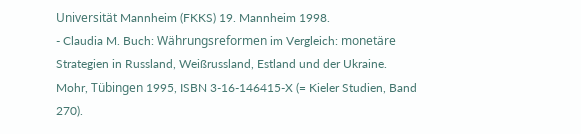Universität Mannheim (FKKS) 19. Mannheim 1998.
- Claudia M. Buch: Währungsreformen im Vergleich: monetäre Strategien in Russland, Weißrussland, Estland und der Ukraine. Mohr, Tübingen 1995, ISBN 3-16-146415-X (= Kieler Studien, Band 270).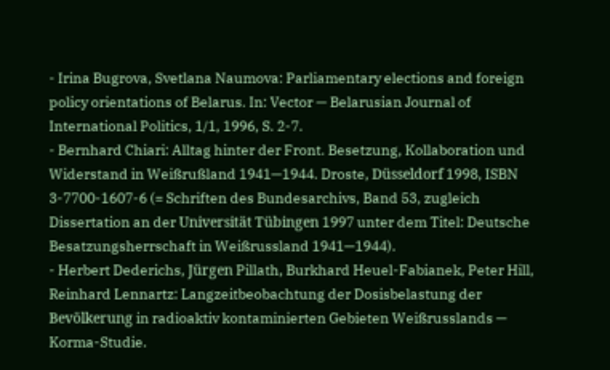- Irina Bugrova, Svetlana Naumova: Parliamentary elections and foreign policy orientations of Belarus. In: Vector — Belarusian Journal of International Politics, 1/1, 1996, S. 2-7.
- Bernhard Chiari: Alltag hinter der Front. Besetzung, Kollaboration und Widerstand in Weißrußland 1941—1944. Droste, Düsseldorf 1998, ISBN 3-7700-1607-6 (= Schriften des Bundesarchivs, Band 53, zugleich Dissertation an der Universität Tübingen 1997 unter dem Titel: Deutsche Besatzungsherrschaft in Weißrussland 1941—1944).
- Herbert Dederichs, Jürgen Pillath, Burkhard Heuel-Fabianek, Peter Hill, Reinhard Lennartz: Langzeitbeobachtung der Dosisbelastung der Bevölkerung in radioaktiv kontaminierten Gebieten Weißrusslands — Korma-Studie.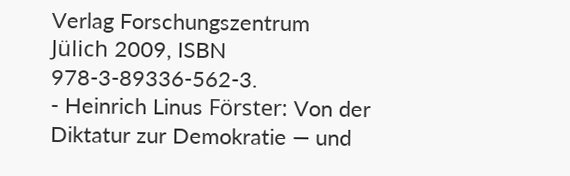Verlag Forschungszentrum Jülich 2009, ISBN 978-3-89336-562-3.
- Heinrich Linus Förster: Von der Diktatur zur Demokratie — und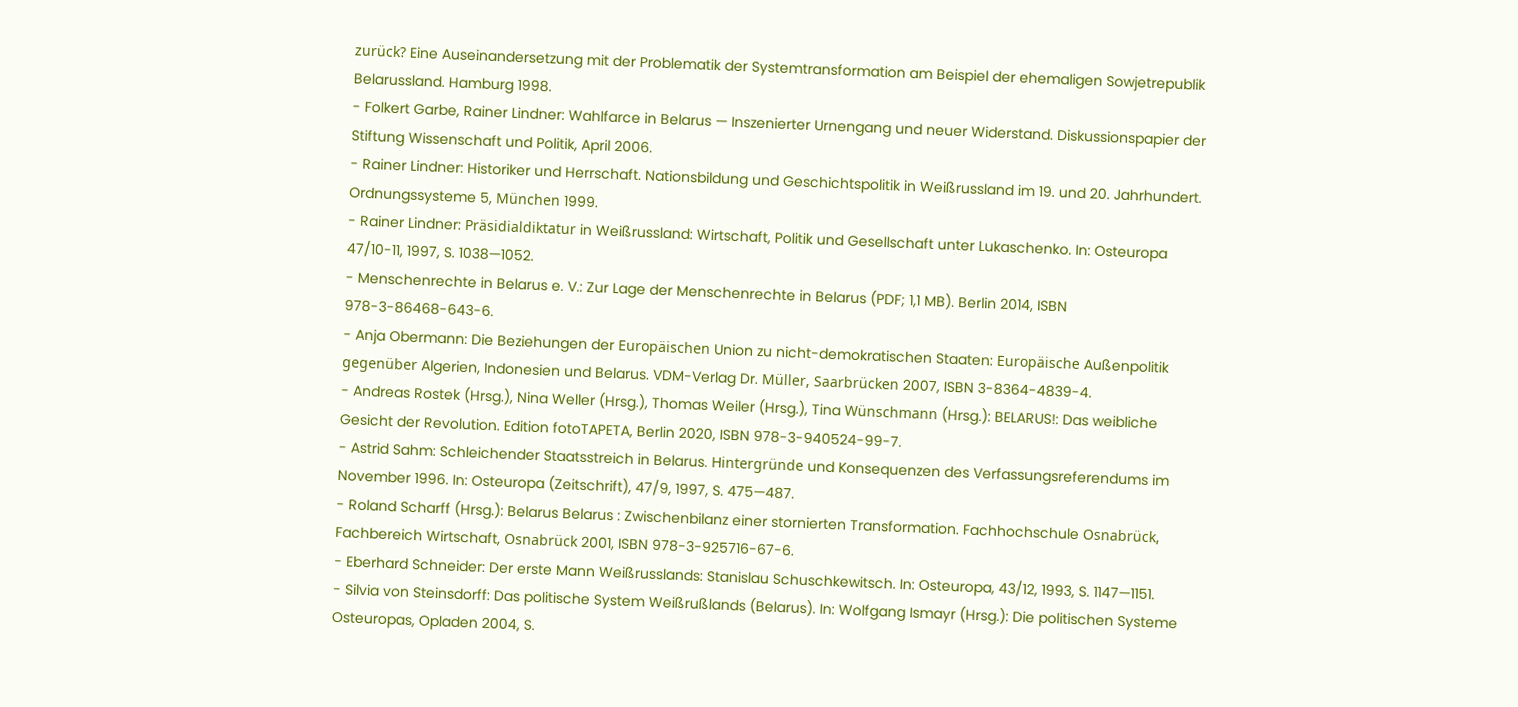zurück? Eine Auseinandersetzung mit der Problematik der Systemtransformation am Beispiel der ehemaligen Sowjetrepublik Belarussland. Hamburg 1998.
- Folkert Garbe, Rainer Lindner: Wahlfarce in Belarus — Inszenierter Urnengang und neuer Widerstand. Diskussionspapier der Stiftung Wissenschaft und Politik, April 2006.
- Rainer Lindner: Historiker und Herrschaft. Nationsbildung und Geschichtspolitik in Weißrussland im 19. und 20. Jahrhundert. Ordnungssysteme 5, München 1999.
- Rainer Lindner: Präsidialdiktatur in Weißrussland: Wirtschaft, Politik und Gesellschaft unter Lukaschenko. In: Osteuropa 47/10-11, 1997, S. 1038—1052.
- Menschenrechte in Belarus e. V.: Zur Lage der Menschenrechte in Belarus (PDF; 1,1 MB). Berlin 2014, ISBN 978-3-86468-643-6.
- Anja Obermann: Die Beziehungen der Europäischen Union zu nicht-demokratischen Staaten: Europäische Außenpolitik gegenüber Algerien, Indonesien und Belarus. VDM-Verlag Dr. Müller, Saarbrücken 2007, ISBN 3-8364-4839-4.
- Andreas Rostek (Hrsg.), Nina Weller (Hrsg.), Thomas Weiler (Hrsg.), Tina Wünschmann (Hrsg.): BELARUS!: Das weibliche Gesicht der Revolution. Edition fotoTAPETA, Berlin 2020, ISBN 978-3-940524-99-7.
- Astrid Sahm: Schleichender Staatsstreich in Belarus. Hintergründe und Konsequenzen des Verfassungsreferendums im November 1996. In: Osteuropa (Zeitschrift), 47/9, 1997, S. 475—487.
- Roland Scharff (Hrsg.): Belarus Belarus : Zwischenbilanz einer stornierten Transformation. Fachhochschule Osnabrück, Fachbereich Wirtschaft, Osnabrück 2001, ISBN 978-3-925716-67-6.
- Eberhard Schneider: Der erste Mann Weißrusslands: Stanislau Schuschkewitsch. In: Osteuropa, 43/12, 1993, S. 1147—1151.
- Silvia von Steinsdorff: Das politische System Weißrußlands (Belarus). In: Wolfgang Ismayr (Hrsg.): Die politischen Systeme Osteuropas, Opladen 2004, S.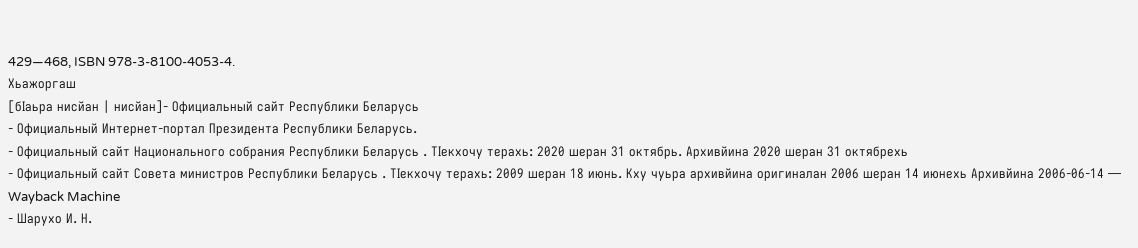429—468, ISBN 978-3-8100-4053-4.
Хьажоргаш
[бӀаьра нисйан | нисйан]- Официальный сайт Республики Беларусь
- Официальный Интернет-портал Президента Республики Беларусь.
- Официальный сайт Национального собрания Республики Беларусь . ТӀекхочу терахь: 2020 шеран 31 октябрь. Архивйина 2020 шеран 31 октябрехь
- Официальный сайт Совета министров Республики Беларусь . ТӀекхочу терахь: 2009 шеран 18 июнь. Кху чуьра архивйина оригиналан 2006 шеран 14 июнехь Архивйина 2006-06-14 — Wayback Machine
- Шарухо И. Н.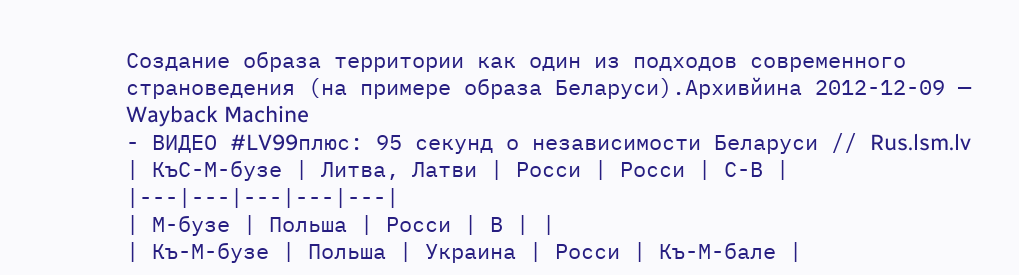Создание образа территории как один из подходов современного страноведения (на примере образа Беларуси).Архивйина 2012-12-09 — Wayback Machine
- ВИДЕО #LV99плюс: 95 секунд о независимости Беларуси // Rus.lsm.lv
| КъС-М-бузе | Литва, Латви | Росси | Росси | С-В |
|---|---|---|---|---|
| М-бузе | Польша | Росси | В | |
| Къ-М-бузе | Польша | Украина | Росси | Къ-М-бале |